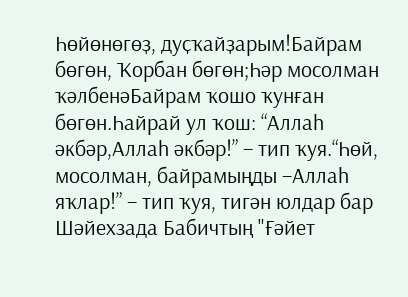Һөйөнөгөҙ, дуҫҡайҙарым!Байрам бөгөн, Ҡорбан бөгөн;Һәр мосолман ҡәлбенәБайрам ҡошо ҡунған бөгөн.Һайрай ул ҡош: “Аллаһ әкбәр,Аллаһ әкбәр!” – тип ҡуя.“Һөй, мосолман, байрамыңды –Аллаһ яҡлар!” – тип ҡуя, тигән юлдар бар Шәйехзада Бабичтың "Ғәйет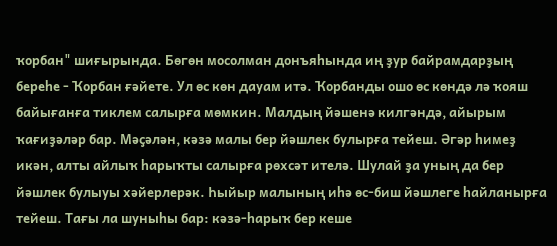ҡорбан" шиғырында. Бөгөн мосолман донъяһында иң ҙур байрамдарҙың береһе - Ҡорбан ғәйете. Ул өс көн дауам итә. Ҡорбанды ошо өс көндә лә ҡояш байығанға тиклем салырға мөмкин. Малдың йәшенә килгәндә, айырым ҡағиҙәләр бар. Мәҫәлән, кәзә малы бер йәшлек булырға тейеш. Әгәр һимеҙ икән, алты айлыҡ һарыҡты салырға рөхсәт ителә. Шулай ҙа уның да бер йәшлек булыуы хәйерлерәк. Һыйыр малының иһә өс-биш йәшлеге һайланырға тейеш. Тағы ла шуныһы бар: кәзә-һарыҡ бер кеше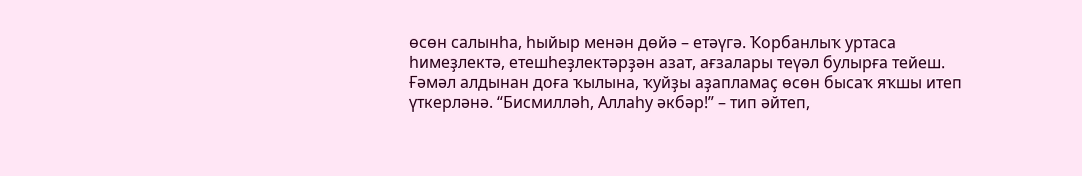өсөн салынһа, һыйыр менән дөйә – етәүгә. Ҡорбанлыҡ уртаса һимеҙлектә, етешһеҙлектәрҙән азат, ағзалары теүәл булырға тейеш. Ғәмәл алдынан доға ҡылына, ҡуйҙы аҙапламаҫ өсөн бысаҡ яҡшы итеп үткерләнә. “Бисмилләһ, Аллаһу әкбәр!” – тип әйтеп,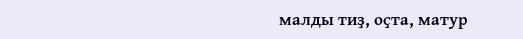малды тиҙ, оҫта, матур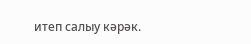итеп салыу кәрәк.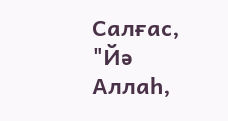Салғас, "Йә Аллаһ,